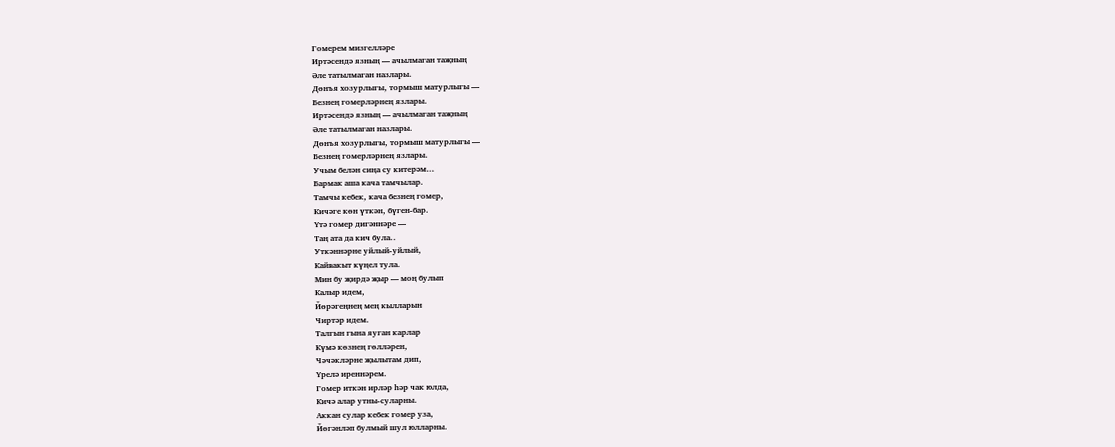Гомерем мизгелләре
Иртәсендә язның — ачылмаган таҗның
Әле татылмаган назлары.
Дөнъя хозурлыгы, тормыш матурлыгы —
Безнең гомерләрнең язлары.
Иртәсендә язның — ачылмаган таҗның
Әле татылмаган назлары.
Дөнъя хозурлыгы, тормыш матурлыгы —
Безнең гомерләрнең язлары.
Учым белән сиңа су китерәм…
Бармак аша кача тамчылар.
Тамчы кебек, кача безнең гомер,
Кичәге көн үткән, бүген-бар.
Үтә гомер дигәннәре —
Таң ата да кич була..
Уткәннәрне уйлый-уйлый,
Кайвакыт күңел тула.
Мин бу җирдә җыр — моң булып
Калыр идем,
Йөрәгеңнең мең кылларын
Чиртәр идем.
Талгын гына яуган карлар
Күмә көзнең гөлләрен,
Чәчәкләрне җылытам дип,
Үрелә иреннәрем.
Гомер иткән ирләр һәр чак юлда,
Кичә алар утны-суларны.
Аккан сулар кебек гомер уза,
Йөгәнләп булмый шул юлларны.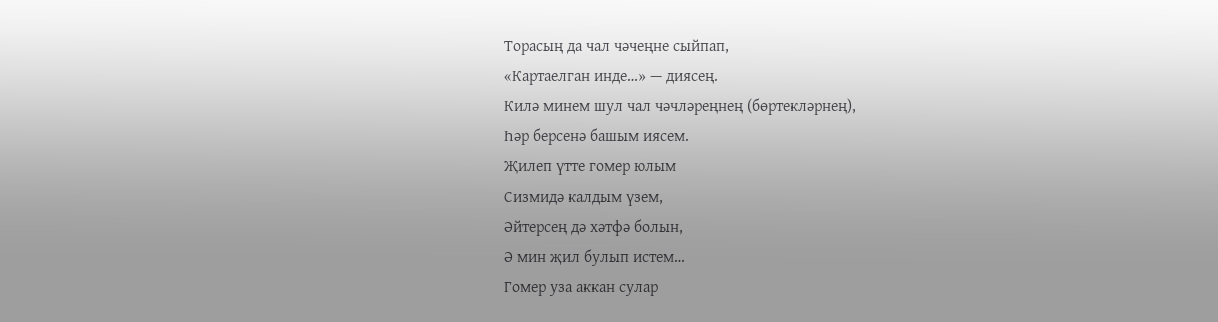Торасың да чал чәчеңне сыйпап,
«Картаелган инде…» — диясең.
Килә минем шул чал чәчләреңнең (бөртекләрнең),
Һәр берсенә башым иясем.
Җилеп үтте гомер юлым
Сизмидә калдым үзем,
Әйтерсең дә хәтфә болын,
Ә мин җил булып истем…
Гомер уза аккан сулар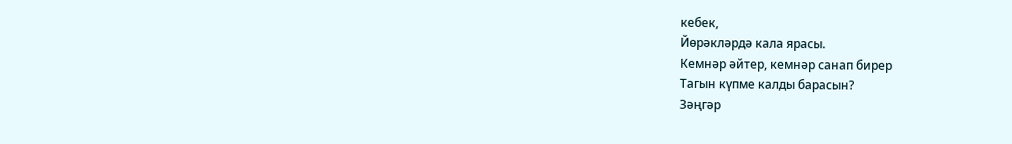кебек,
Йөрәкләрдә кала ярасы.
Кемнәр әйтер, кемнәр санап бирер
Тагын күпме калды барасын?
Зәңгәр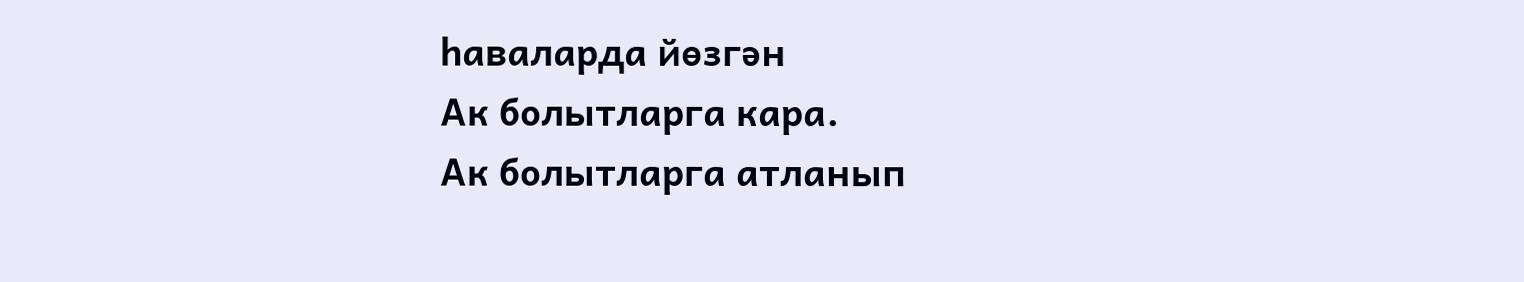һаваларда йөзгән
Ак болытларга кара.
Ак болытларга атланып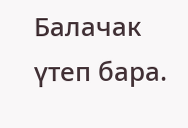Балачак үтеп бара.